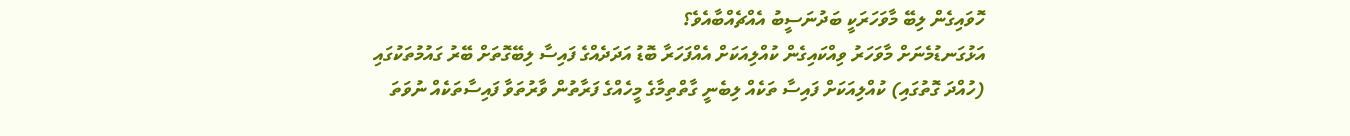ހޮވައިގެން ލިބޭ މާވަހަރަކީ ބަދުނަސީބު އެއްޗެއްބާއެވެ؟
އަޅުގަނޑުމެނަށް މާވަހަރު ވިއްކައިގެން ކުއްލިއަކަށް އެއްފަހަރާ ބޮޑު އަދަދެއްގެ ފައިސާ ލިބޭގޮތަށް ބޭރު ގައުމުތަކުގައި  (ހުއްދަ ގޮތުގައި) ކުއްލިއަކަށް ފައިސާ ތަކެއް ލިބެނީ ގާތްތިމާގެ މީހެއްގެ ފަރާތުން ވާރުތަވާ ފައިސާތަކެއް ނުވަތަ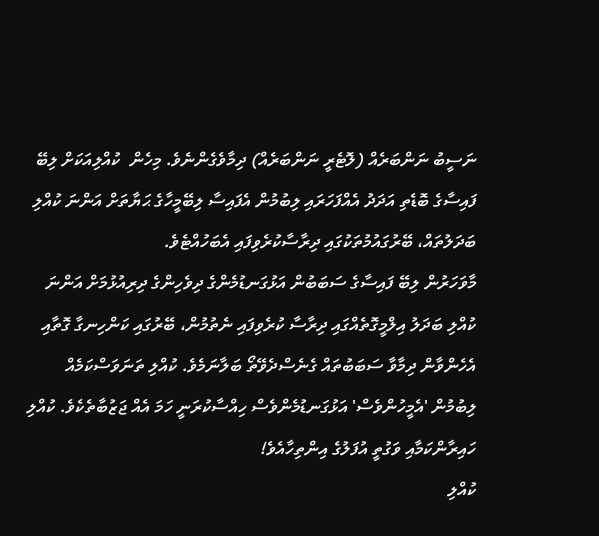ނަސީބު ނަންބަރެއް (ލޮޓެރީ ނަންބަރެއް) ދިމާވެގެންނެވެ. މިހެން  ކުއްލިއަކަށް ލިބޭ ފައިސާގެ ބޮޑެތި އަދަދު އެއްފަހަރައި ލިބުމުން އެފައިސާ ލިބޭމީހާގެ ޙަޔާތަށް އަންނަ ކުއްލި ބަދަލުތައް، ބޭރުގައުމުތަކުގައި ދިރާސާކުރެވިފައި އެބަހުއްޓެވެ.
މާވަހަރުން ލިބޭ ފައިސާގެ ސަބަބުން އަޅުގަނޑުމެންގެ ދިވެހިންގެ ދިރިއުޅުމަށް އަންނަ ކުއްލި ބަދަލު އިލްމީގޮތެއްގައި ދިރާސާ ކުރެވިފައި ނެތުމުން، ބޭރުގައި ކަންހިނގާ ގޮތާއި އެހެންވާން ދިމާވާ ސަބަބުތައް ގެނެސްދެވޭތޯ ބަލާނަމެވެ. ކުއްލި ތަނަވަސްކަމެއް ލިބުމުން 'އެމީހުންވެސް' އަޅުގަނޑުމެންވެސް ހިއްސާކުރަނީ ހަމަ އެއް ޖަޒުބާތެކެވެ. ކުއްލި ހައިރާންކަމާއި ވަގުތީ އުފަލުގެ އިންތިހާއެވެ!
ކުއްލި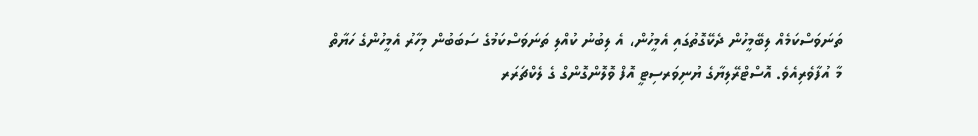ތަނަވަސްކަމެއް ލިބޭމީހުން ދެކޭގޮތުގައި އެމީހުން، އެ ލިބުނު ކުއްލި ތަނަވަސްކަމުގެ ސަބަބުން މިހާރު އެމީހުންގެ ހަޔާތް މާ އުފާވެރިއެވެ. އޮސްޓްރޭލިޔާގެ ޔުނިވަރސިޓީ އޮފް ވޮލޮންގޮންގް ގެ ލެކްޗަރަރ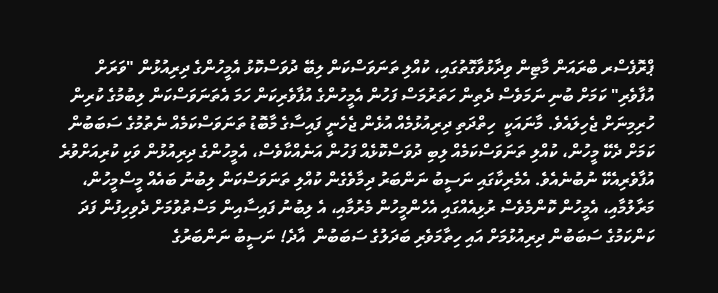ޕްރޮފެސްރ ބްރައަން މާޓިން ވިދާޅުވާގޮތުގައި، ކުއްލި ތަނަވަސްކަން ލިބޭ ދުވަސްކޮޅު އެމީހުންގެ ދިރިއުޅުން "ވަރަށް އުފާވެރި" ކަމަށް ބުނި ނަމަވެސް ދެތިން ހަތަރުމަސް ފަހުން އެމީހުންގެ އުފާވެރިކަން ހަމަ އެތަނަވަސްކަން ލިބުމުގެ ކުރިން ހުރިމިނަށް ޖެހިލައެވެ. މާނައަކީ  ހިތްދަތި ދިރިއުޅުމެއް އުޅެން ޖެހެނީ ފައިސާގެ މާބޮޑު ތަނަވަސްކަމެއް ނެތުމުގެ ސަބަބުން ކަމަށް ދެކޭ މީހުން، ކުއްލި ތަނަވަސްކަމެއް ލިބި ދުވަސްކޮޅެއް ފަހުން އަނެއްކާވެސް، އެމީހުންގެ ދިރިއުޅުން ވަކި ކުރިއަށްވުރެ އުފާވެރިއެކޭ ނުބުނެއެވެ. އެމެރިކާގައި ނަސީބު ނަންބަރު ދިމާވެގެން ކުއްލި ތަނަވަސްކަން ލިބުނު ބައެއް މީސްމީހުން، މަރާލުމާއި، އެމީހުން ކޮންމެވެސް ރުޅިއެއްގައި އެހެންމީހުން މެރުމާއި، އެ ލިބުނު ފައިސާއިން މަސްތުވުމަށް ދެވިހިފުން ފަދަ ކަންކަމުގެ ސަބަބުން ދިރިއުޅުމަށް އައި ހިތާމަވެރި ބަދަލުގެ ސަބަބުން  އާދެ! ނަސީބު ނަންބަރުގެ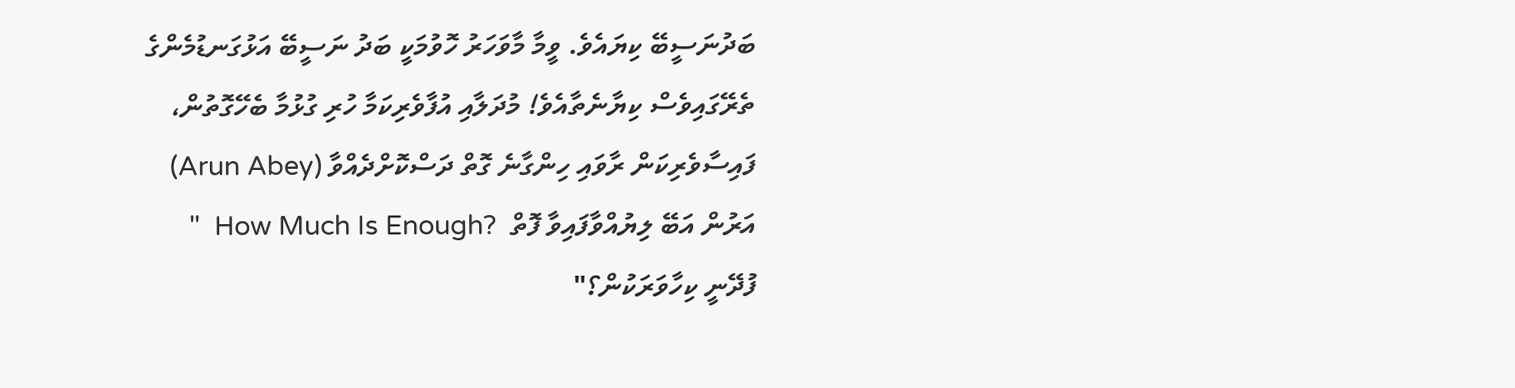ބަދުނަސީބޭ ކިޔައެވެ. ވީމާ މާވަހަރު ހޮވުމަކީ ބަދު ނަސީބޭ އަޅުގަނޑުމެންގެ ތެރޭގައިވެސް ކިޔާނެތާއެވެ! މުދަލާއި އުފާވެރިކަމާ ހުރި ގުޅުމާ ބެހޭގޮތުން، ފައިސާވެރިކަން ރާވައި ހިންގާނެ ގޮތް ދަސްކޮށްދެއްވާ (Arun Abey)  އަރުން އަބޭ ލިޔުއްވާފައިވާ ފޮތް  ?How Much Is Enough  " ފުދޭނީ ކިހާވަރަކުން؟"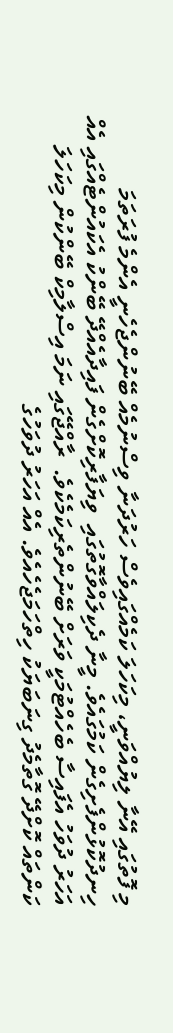މި ފޮތުގައި އޭނާ ލިޔުއްވަނީ، މިކަހަލަ ކަމެއްގައިވެސް ހަރުދަނާ ވިސްނުމެއް ބޭނުންޖެހެނީ އެންމެ ފުރަތަމަ ހިނދުކޮޅުންފެށިގެން ކަމުގައެވެ. މީނާ ދެކިލައްވާގޮތުގައި  ވިޔަފާރިކޮށްގެން ފައިދާއެއްދޭ ބޭންކު އެކައުންޓެއްގައި އެއް އަހަރު ދުވަހު އެފައިސާ ބެހެއްޓުމަކީ ވަރަށް ބޭނުންތެރިކަމެކެވެ.  ރާއްޖޭގައި ނަމަ އިސްލާމިކް ބޭންކުން މިކަހަލަ ކަންތައް ކޮށްދޭ ގޮތާމެދު ގިނަބަޔަކު ހިތްހަމަޖެހެއެވެ. އެއް އަހަރު ދުވަހުގެ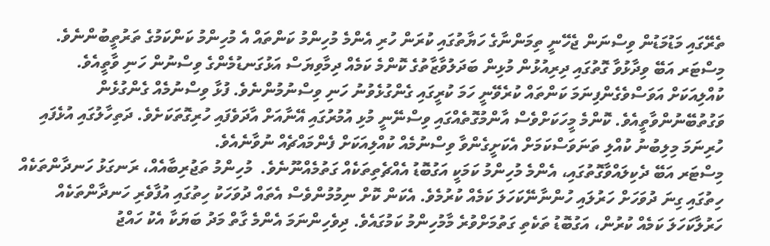ތެރޭގައި މަޑުމަޑުން ވިސްނަން ޖެހޭނީ ތިމަންނާގެ ހަޔާތުގައި ކުރަން ހުރި އެންމެ މުހިންމު ކަންތައް އެ މުހިންމު ކަންކަމުގެ ތަރުތީބުންނެވެ.  މިސްޓަރ އަބޭ ވިދާޅުވާ ގޮތުގައި ދިރިއުޅުން މުޅިން ބަދަލުވާޒާތުގެ ކޮންމެ ކަމެއް ދިމާވިޔަސް އަޅުގަނޑުމެންގެ ވިސްނުން ހަނި ވާތީއެވެ. ކުއްލިއަކަށް އަވަސްވެގެންފިނަމަ ކަންތައް ކުރެވޭނީ ހަމަ ކުރީގައި ގެންގުޅެވުނު ހަނި ވިސްނުމުންނެވެ. ފުޅާ ވިސްނުމެއް ގެންގުޅެން ވަގުތުބޭނުންވާތީއެވެ. ކޮންމެ މީހަކަށްވެސް އާންމުގޮތެއްގައި ވިސްނޭނީ މުޅި އުމުރުގައި އޭނާއަށް އާދަވެފައި ހުރިގޮތަކަށެވެ. ދަތިހާލުގައި އުޅެފައި ހުރިނަމަ މިލިބުނު ކުއްލި ތަނަވަސްކަމަށް އެކަށީގެންވާ ވިސްނުމެއް ކުއްލިއަކަށް ފެންމައްޗެއް ނުވާނެއެވެ.
މިސްޓަރ އަބޭ ދެކިލައްވާގޮތުގައި، އެންމެ މުހިންމު ކަމަކީ އަގުބޮޑު އެއްޗެތިތަކެއް ގަތުމެއްނޫނެވެ.  މުހިންމު ތަޖުރިބާއެއް، ރަނގަޅު ހަނދާންތަކެއް ހިތުގައި ގިނަ ދުވަހަށް ހަރުލައި ހުންނާނޭކަހަލަ ކަމެއް ކުރުމެވެ. އެކަން ކޮށް ނިމުމުންވެސް އެތައް ދުވަހަކު ހިތުގައި އުފާވެރި ހަނދާންތަކެއް ހަރުލާކަހަލަ ކަމެއް ކުރުން، އަގުބޮޑު ތަކެތި ގަތުމަށްވުރެ މާމުހިންމު ކަމުގައެވެ. ދިވެހިންނަމަ އެންމެ ގާތް މަދު ބަޔަކާ އެކު ހައްޖު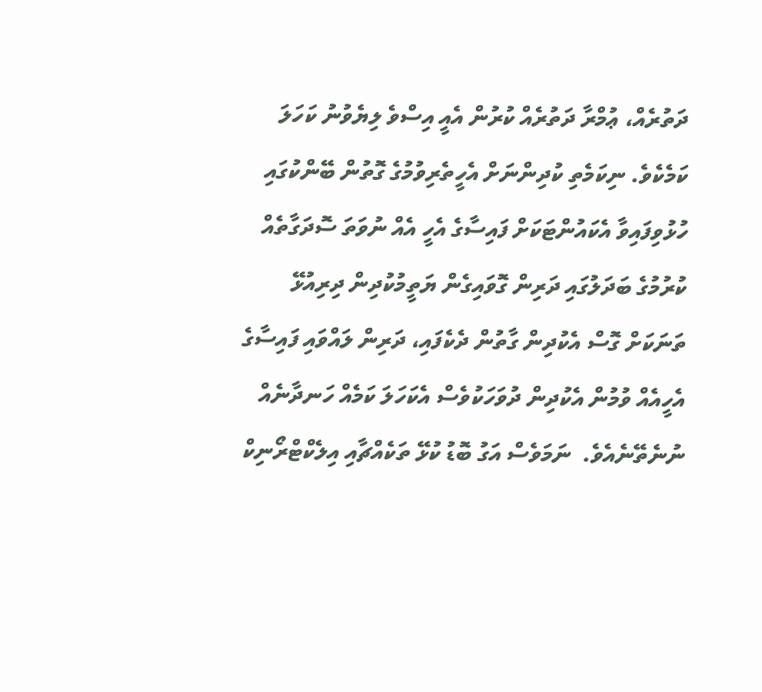ދަތުރެއް، ޢުމްރާ ދަތުރެއް ކުރުން އެއީ އިސްވެ ލިޔެވުނު ކަހަލަ ކަމެކެވެ. ނިކަމެތި ކުދިންނަށް އެހީތެރިވުމުގެ ގޮތުން ބޭންކުގައި ހުޅުވިފައިވާ އެކައުންޓަކަށް ފައިސާގެ އެހީ އެއް ނުވަތަ ސޮދަގާތެއް ކުރުމުގެ ބަދަލުގައި ދަރިން ގޮވައިގެން ޔަތީމުކުދިން ދިރިއުޅޭ ތަނަކަށް ގޮސް އެކުދިން ގާތުން ދެކެފައި، ދަރިން ލައްވައި ފައިސާގެ އެހީއެއް ވުމުން އެކުދިން ދުވަހަކުވެސް އެކަހަލަ ކަމެއް ހަނދާނެއް ނުނެތޭނެއެވެ.  ނަމަވެސް އަގު ބޮޑު ކުޅޭ ތަކެއްޗާއި އިލެކްޓްރޯނިކް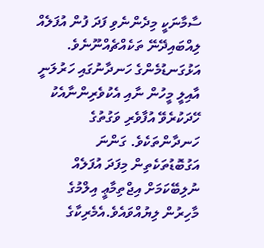ސާމާނަކީ މިދެންނެވި ފަދަ ފުން އުފަލެއް ލިއްބައިދޭނޭ ތަކެއްޗެއްނޫނެވެ.    އަޅުގަނޑުމެންގެ ހަނދާނުގައި ހަރުލަނީ އާއިލީ މީހުން ނާއި އެކުވެރިންނާއެކު ހޭދަކުރެވޭ އުފާވެރި ވަގުތުގެ ހަނދާންތަކެވެ. ގަންނަ އަގުބޮޑުތަކެތިން މިފަދަ އުފަލެއް ނުލިބޭކަމަށް އިޖްތިމާޢީ އިލްމުގެ މާހިރުން ލިޔުއްވައެވެ.އެމެރިކާގެ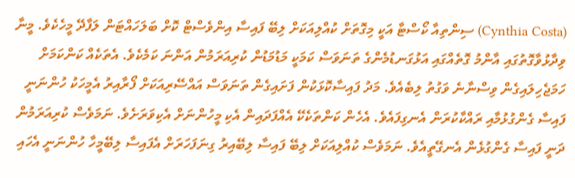(Cynthia Costa) ސިންތިއާ ކޯސްޓާ އަކީ މިގޮތަށް ކުއްލިއަކަށް ލިބޭ ފައިސާ އިންވެސްޓް ކޮށް ބަލަހައްޓަން ލަފާދޭ މީހެކެވެ. މީނާ ވިދާޅުވާގޮތުގައި އާންމު ގޮތެއްގައި އަޅުގަނޑުމެންގެ ތަނަވަސް ކަމަކީ މަޑުމަޑުން ކުރިއަރަމުން އަންނަ ކަމެކެވެ. އެތަކެއް ކަންކަމަށް ހަމަޖެހިލައިގެން ވިސްނާނެ ވަގުތު ލިބެއެވެ. މަދު ފައިސާކޮޅަކުން ފަށައިގެން ތަނަވަސް އައްސޭރިއަކަށް ފޯރާއިރު އެމީހަކު ހުންނަނީ ފައިސާ ގެންގުޅުމާއި ރައްކާކުރަން އެނގިފައެވެ. އެހެން ކަންތަކެކޭ އެއްފަދައިން އެކި މީހުންނަށް އެކިވަރަށެވެ. ނަމަވެސް ކުރިއަރަމުން ދަނީ ފައިސާ ގެންގުޅެން އެނގޭތީއެވެ. ނަމަވެސް ކުއްލިއަކަށް ލިބޭ ފައިސާ ލިބޭއިރު ގިނަފަހަރަށް އެފައިސާ ލިބޭމީހާ ހުންނަނީ އެހައި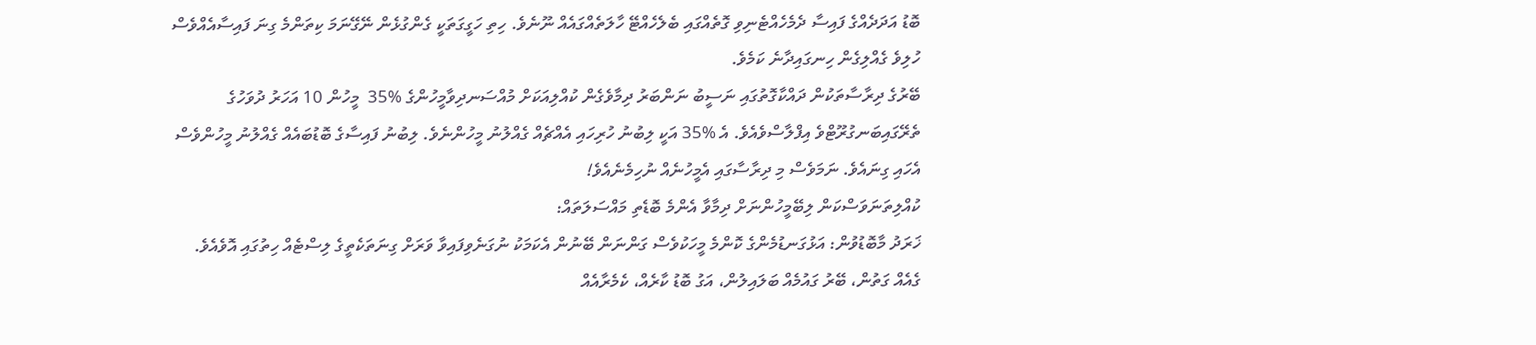ބޮޑު އަދަދެއްގެ ފައިސާ ދެމެހެއްޓެނިވި ގޮތެއްގައި ބެލެހެއްޓޭ ހާލަތެއްގައެއް ނޫނެވެ. ހިތި ހަގީގަތަކީ ގެންގުޅެން ނޭގޭނަމަ ކިތަންމެ ގިނަ ފައިސާއެއްވެސް ހުލިވެ ގެއްލިގެން ހިނގައިދާނެ ކަމެވެ.
ބޭރުގެ ދިރާސާތަކުން ދައްކާގޮތުގައި ނަސީބު ނަންބަރު ދިމާވެގެން ކުއްލިއަކަށް މުއްސަނދިވާމީހުންގެ %35  މީހުން 10 އަހަރު ދުވަހުގެ ތެރޭގައިބަނގުރޫޓްވެ އިފްލާސްވެއެވެ. އެ %35 އަކީ ލިބުނު ހުރިހައި އެއްޗެއް ގެއްލުނު މީހުންނެވެ. ލިބުނު ފައިސާގެ ބޮޑުބައެއް ގެއްލުނު މީހުންވެސް އެހައި ގިނައެވެ. ނަމަވެސް މި ދިރާސާގައި އެމީހުނެއް ނުހިމެނެއެވެ!
ކުއްލިތަނަވަސްކަން ލިބޭމީހުންނަށް ދިމާވާ އެންމެ ބޮޑެތި މައްސަލަތައް:
ޚަރަދު މާބޮޑުވުން: އަޅުގަނޑުމެންގެ ކޮންމެ މީހަކުވެސް ގަންނަން ބޭނުން އެކަމަކު ނުގަނެވިފައިވާ ވަރަށް ގިނަތަކެތީގެ ލިސްޓެއް ހިތުގައި އޮވެއެވެ. ގެއެއް ގަތުން، ބޭރު ގައުމެއް ބަލައިލުން، އަގު ބޮޑު ކާރެއް، ކެމެރާއެއް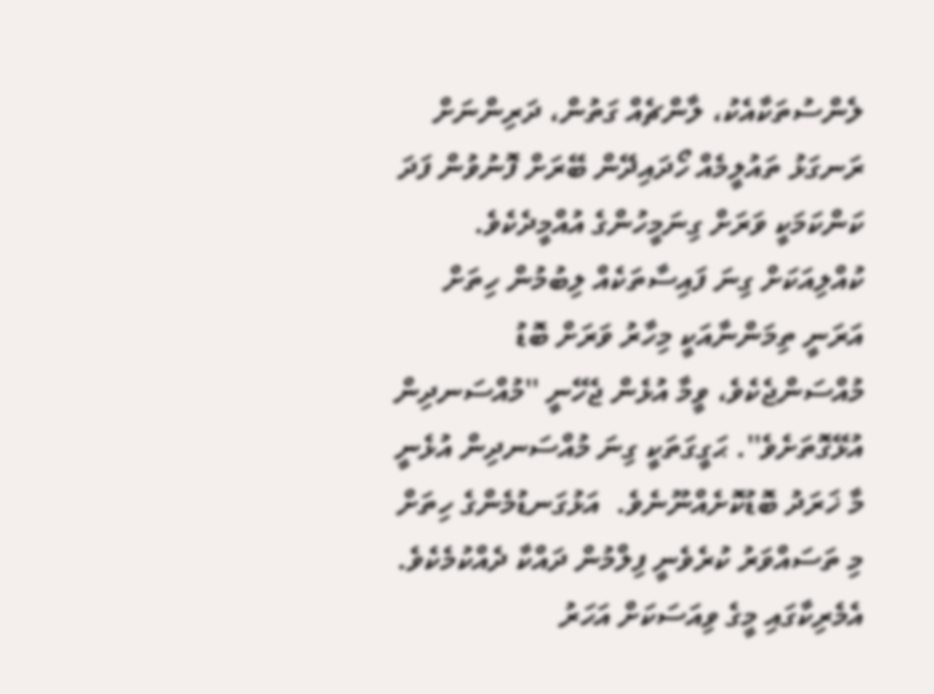ލެންސުތަކާއެކު، ލާންޗެއް ގަތުން، ދަރިންނަށް ރަނގަޅު ތައުލީމެއް ހޯދައިދޭން ބޭރަށް ފޮނުވުން ފަދަ ކަންކަމަކީ ވަރަށް ގިނަމީހުންގެ އުއްމީދެކެވެ. ކުއްލިއަކަށް ގިނަ ފައިސާތަކެއް ލިބުމުން ހިތަށް އަރަނީ ތިމަންނާއަކީ މިހާރު ވަރަށް ބޮޑު މުއްސަންޖެކެވެ، ވީމާ އުޅެން ޖެހޭނީ ''މުއްސަނދިން އުޅޭގޮތަށެވެ''. ޙަގީގަތަކީ ގިނަ މުއްސަނދިން އުޅެނީ މާ ޚަރަދު ބޮޑުކޮށެއްނޫނެވެ.  އަޅުގަނޑުމެންގެ ހިތަށް މި ތަސައްވަރު ކުރެވެނީ ފިލްމުން ދައްކާ ދެއްކުމެކެވެ. އެމެރިކާގައި މީގެ ވިއަސަކަށް އަހަރު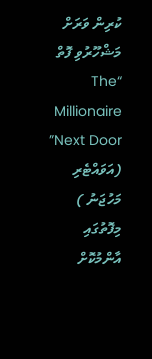ކުރިން ވަރަށް މަޝްހޫރުވި ފޮތް   “The Millionaire Next Door”  (އަވައްޓެރި މަހުޖަނު ) މިފޮތުގައި  އާންމުކޮށް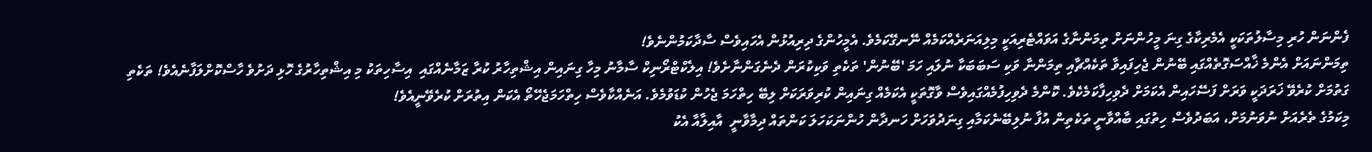ފެންނަން ހުރި މިސާލުތަކަކީ އެމެރިކާގެ ގިނަ މީހުންނަށް ތިމަންނާގެ އަވައްޓެރިއަކީ މިލިއަނަރެއްކަމެއް ނޭނގޭކަމެވެ. އެމީހުންގެ ދިރިއުޅުން އެހައިވެސް ސާދާކަމުންނެވެ!
ތިމަންނައަށް އެންމެ ޚާއްސަގޮތެއްގައި ބޭނުން ޖެހިފައިވާ ތަކެއްޗާއި ތިމަންނާ ވަކި ސަބަބަކާ ނުލައި ހަމަ 'ބޭނުން' ތަކެތި ވަކިކުރަން ދެނެގަންނާށެވެ! އިލެކްޓްރޯނިކް ސާމާނު މިހާ ގިނައިން އިޝްތިހާރު ކުރާ ޒަމާނެއްގައި  އިސާހިތަކު މި އިޝްތިހާރުގެ ހޮޅި ދަށުވެ ހާސްކޮށްލަފާނެއެވެ! ތަކެތި ގަތުމަށް ކުރެވޭ ޚަރަދަކީ ވަރަށް ފަސޭހައިން އެކަމަށް ދެވިހިފާކަމެކެވެ. ކޮންމެ ދެވިހިފުމެއްގައިވެސް ވާގޮތަކީ އެކަމެއް ގިނައިން ކުރިވަރަކަށް ލިބޭ ހިތްހަމަ ޖެހުން ކުޑަވުމެވެ. އަނެއްކާވެސް ހިތްހަމަޖެހޭތޯ އެކަން އިތުރަށް ކުރެވޭނީއެވެ!
މިކަމުގެ ތެރެއަށް ނުވަނުމަށް، އަބަދުވެސް ހިތުގައި ބާއްވާނީ ތަކެތިން އުފާ ނުލިބޭނެކަމާއި ގިނަދުވަހަށް ހަނދާން ހުންނަކަހަލަ ކަންތައް ދިމާވާނީ  އާއިލާއާ އެކު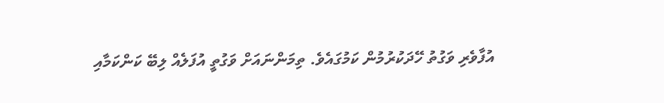އުފާވެރި ވަގުތު ހޭދަކުރުމުން ކަމުގައެވެ. ތިމަންނައަށް ވަގުތީ އުފަލެއް ލިބޭ ކަންކަމާއި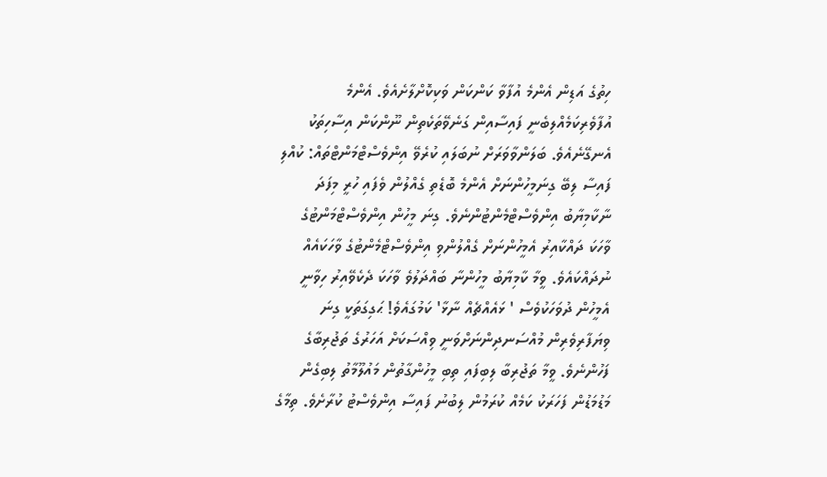ހިތުގެ އަޑިން އެންމެ އުފާވާ ކަންކަން ވަކިކޮށްލާށެއެވެ. އެންމެ އުފާވެރިކަމެއްލިބެނީ ފައިސާއިން ގަނެވޭތަކެތިން ނޫންކަން އިސާހިތަކު އެނގޭނެއެވެ. ބަލަންވާވަރަށް ނުބަލައި ކުރެވޭ އިންވެސްޓްމަންޓްތައް: ކުއްލި ފައިސާ ލިބޭ ގިނަމީހުންނަށް އެންމެ ބޮޑެތި ގެއްލުން ވެފައި ހުރީ މިފަދަ ނާކާމިޔާބު އިންވެސްޓްމެންޓުންނެވެ. ގިނަ މީހުން އިންވެސްޓްމަންޓުގެ ވާހަކަ ދައްކާއިރު އެމީހުންނަށް ގެއްލުންވި އިންވެސްޓްމެންޓުގެ ވާހަކައެއް ނުދައްކައެވެ. ވީމާ ކާމިޔާބު މީހުންނާ ބައްދަލުވެ ވާހަކަ ދެކެވޭއިރު ހިވާނީ އެމީހުން ދުވަހަކުވެސް ' ޅައެއްޗެއް ނާޅާ' ކަމުގައެވެ! ޙަގިގަތަކީ ގިނަ ވިޔަފާރިވެރިން މުއްސަނދިންނަށްވަނީ ވިއްސަކަށް އަހަރުގެ ތަޖުރިބާގެ ފަހުންނެވެ. ވީމާ ތަޖުރިބާ ލިބިފައި ތިބި މީހުންގާތުން މައުލޫމާތު ލިބިގެން މަޑުމަޑުން ފަހަރަކު ކަމެއް ކުރަމުން ލިބުނު ފައިސާ އިންވެސްޓު ކުރާށެވެ. ތިމާގެ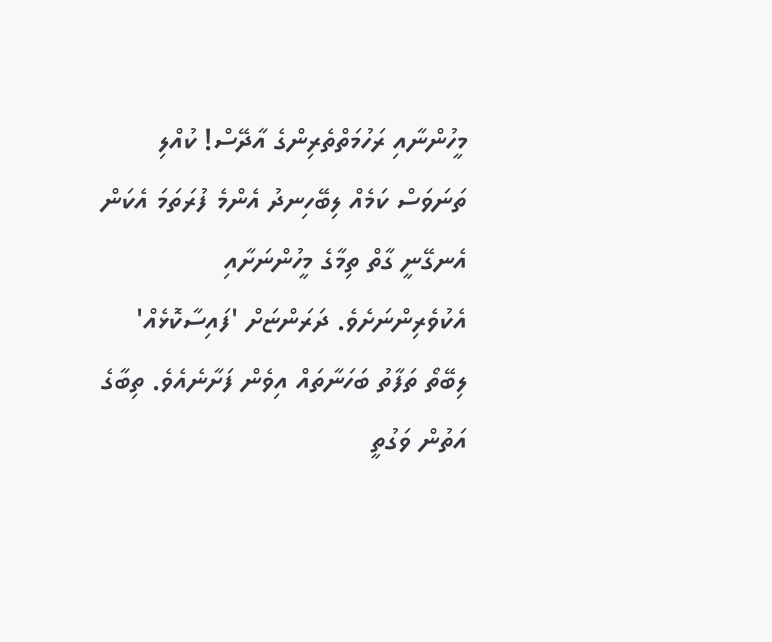މީހުންނާއި ރަހުމަތްތެރިންގެ އާދޭސް! ކުއްލި ތަނަވަސް ކަމެއް ލިބޭހިނދު އެންމެ ފުރަތަމަ އެކަން އެނގޭނީ ގާތް ތިމާގެ މީހުންނަށާއި އެކުވެރިންނަށެވެ. ދަރަންޏަށް 'ފައިސާކޮޅެއް' ލިބޭތޯ ތަފާތު ބަހަނާތައް އިވެން ފަށާނެއެވެ. ތިބާގެ އަތުން ވަގުތީ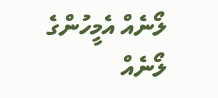ލޯނެއް އެމީހުންގެ ލޯނެއް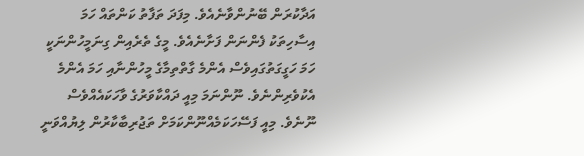އަދާކުރަން ބޭނުންވާނެއެވެ. މިފަދަ ތަފާތު ކަންތައް ހަމަ އިސާހިތަކު ފެންނަން ފަށާނެއެވެ. މީގެ ތެރެއިން ގިނަމީހުންނަކީ ހަމަ ހަގީގަތުގައިވެސް އެންމެ ގާތްތިމާގެ މީހުންނާއި ހަމަ އެންމެ އެކުވެރިންނެވެ. ނޫންނަމަ މިއީ ދައްކާވަރުގެ ވާހަކައެއްވެސް ނޫނެވެ. މިއީ ފަސޭހަކަމެއްނޫންކަމަށް ތަޖުރިބާކާރުން ލިޔުއްވަނީ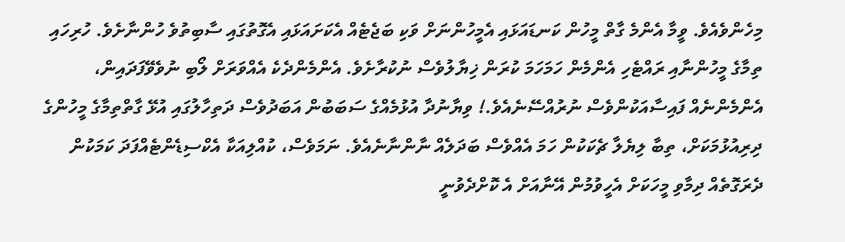މިހެންވެއެވެ. ވީމާ އެންމެ ގާތް މީހުން ކަނޑައަޅައި އެމީހުންނަށް ވަކި ބަޖެޓެއް އެކަށައަޅައި އެގޮތުގައި ސާބިތުވެ ހުންނާށެވެ. ހުރިހައި ތިމާގެ މީހުންނާއި ރައްޓެހި އެންމެން ހަމަހަމަ ކުރަން ޚިޔާލުވެސް ނުކުރާށެވެ. އެންމެންދެކެ އެއްވަރަށް ލޯބި ނުވެވޭފަދައިން، އެންމެންނެއް ފައިސާއަކުންވެސް ނުރުއްސޭނެއެވެ.! ވިޔާނުދާ އުޅުމެއްގެ ސަބަބުން އަބަދުވެސް ދަތިހާލުގައި އުޅޭ ގާތްތިމާގެ މީހުންގެ ދިރިއުޅުމަކަށް، ތިބާ ލިޔެލާ ޗެކަކުން ހަމަ އެއްވެސް ބަދަލެއް ނާންނާނެއެވެ. ނަމަވެސް، ކުއްލިއަކާ އެކްސިޑެންޓެއްފަދަ ކަމަކުން ދެރަގޮތެއް ދިމާވި މީހަކަށް އެހީވުމުން އޭނާއަށް އެ ކޮށްދެވުނީ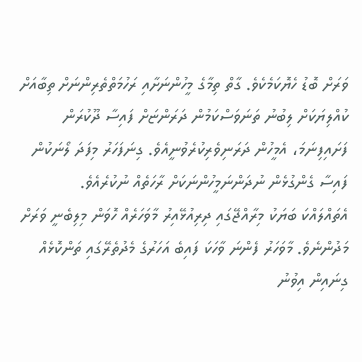ވަރަށް ބޮޑު ހެޔޮކަމެކެވެ. ގާތް ތިމާގެ މީހުންނަށާއި ރަހުމަތްތެރިންނަށް ތިބާއަށް ކުއްލިޔަކަށް ލިބުނު ތަނަވަސްކަމުން ދަރަންޏަށް ފައިސާ ދޫކުރަން ފަށައިފިނަމަ، އެމީހުން ދަރަނިވެރިކުރެވުނީއެވެ. ގިނަފަހަރު މިފަދަ ލޯނަކުން ފައިސާ ގެންގުޅެން ނުދަންނަމީހުންނަކަށް ރާހަތެއް ނުކުރެއެވެ.
އެތައްލައްކަ ބަޔަކު މިރާއްޖޭގައި ދިރިއުޅޭއިރު މާވަހަރެއް ހޮވަން މިލިބެނީ ވަރަށް މަދުންނެވެ. މާވަހަރު ފެންނަ ވާހަކަ ފައިބެ އަހަރުގެ މެދުތެރޭގައި ތަންކޮޅެއް ގިނައިން އިވުނު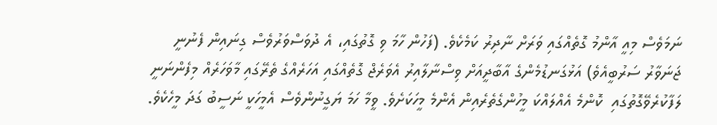ނަމަވެސް މިއީ އާންމު ގޮތެއްގައި ވަރަށް ނާދިރު ކަމެކެވެ. (ފަހުން ހާމަ ވި ގޮތުގައި، އެ ދުވަސްވަރުވެސް ގިނައިން ފެނުނީ ޖަނަވާރު ސަރުބީއެވެ) އަޅުގަނޑުމެންގެ އާބާދީއަށް ވިސްނާލާއިރު އެވަރެޖް ގޮތެއްގައި އަހަރެއްގެ ތެރޭގައި މާވަހަރެއް މިފެންނަނީ ލަފާކުރެވޭގޮތުގައި  ކޮންމެ އެއްލައްކަ މީހުންގެތެރެއިން އެންމެ މީހަކަށެވެ. ވީމާ ހަމަ ޔަގީނުންވެސް އެމީހަކީ ނަސީބު ގަދަ މީހެކެވެ.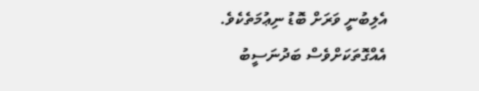އެލިބުނީ ވަރަށް ބޮޑު ނިޢުމަތެކެވެ. އެއްގޮތަކަށްވެސް ބަދުނަސީބު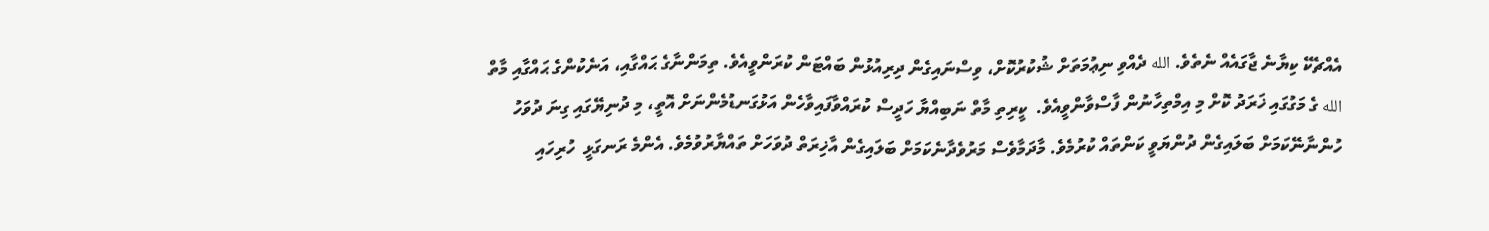އެއްޗެކޭ ކިޔާނެ ޖާގައެއް ނެތެވެ. الله ދެއްވި ނިޢުމަތަށް ޝުކުރުކޮށް، ވިސްނައިގެން ދިރިއުޅުން ބައްޓަން ކުރަންވީއެވެ. ތިމަންނާގެ ޙައްގާއި، އަނެކުންގެ ޙައްގާއި މާތް الله ގެ މަގުގައި ޚަރަދު ކޮށް މި އިމްތިހާނުން ފާސްވާންވީއެވެ.  ކީރިތި މާތް ނަބިއްޔާ ހަދީސް ކުރައްވާފައިވާހެން އަޅުގަނޑުމެންނަށް އޮތީ، މި ދުނިޔޭގައި ގިނަ ދުވަހު ހުންނާނޭކަމަށް ބަލައިގެން ދުންޔަވީ ކަންތައް ކުރުމެވެ. މާދަމާވެސް މަރުވެދާނެކަމަށް ބަލައިގެން އާޚިރަތް ދުވަހަށް ތައްޔާރުވުމެވެ. އެންމެ ރަނގަޅީ  ހުރިހައި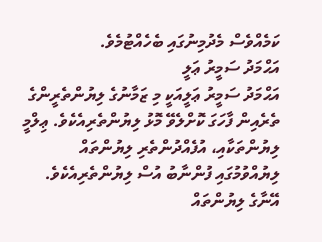ކަމެއްވެސް މެދުމިނުގައި ބެހެއްޓުމެވެ.
އަޙްމަދު ސަމީރު ޢަލީ
އަޙްމަދު ސަމީރު ޢަލީއަކީ މި ޒަމާނުގެ ލިޔުންތެރީންގެ ތެރެއިން ފާހަގަ ކޮށްލެވޭ މޮޅު ލިޔުންތެރިއެކެވެ. ޢިލްމީ ލިޔުންތަކާއި، އުފެއްދުންތެރި ލިޔުންތައް ލިޔުއްވުމުގައި ފުންނާބު އުސް ލިޔުންތެރިއެކެވެ. އޭނާގެ ލިޔުންތައް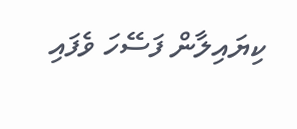ކިޔައިލާން ފަސޭހަ ވެފައި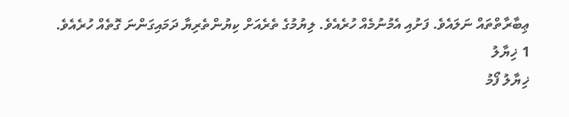ޢިބާރާތްތައް ނަލައެވެ. ފަށުއި އެމުނުމެއް ހުރެއެވެ. ލިޔުމުގެ ތެރެއަށް ކިޔުންތެރިޔާ ދަމައިގަންނަ ގޮތެއް ހުރެއެވެ.
1 ޚިޔާލު
ޚިޔާލު ފޯމު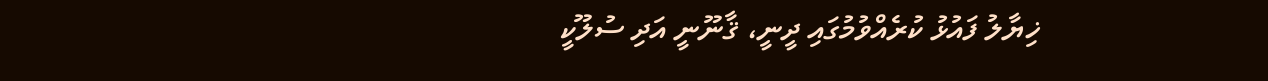ޚިޔާލު ފައުޅު ކުރެއްވުމުގައި ދީނީ، ޤާނޫނީ އަދި ސުލޫކީ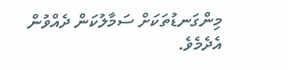މިންގަނޑުތަކަށް ސަމާލުކަން ދެއްވުން އެދެމެވެ.